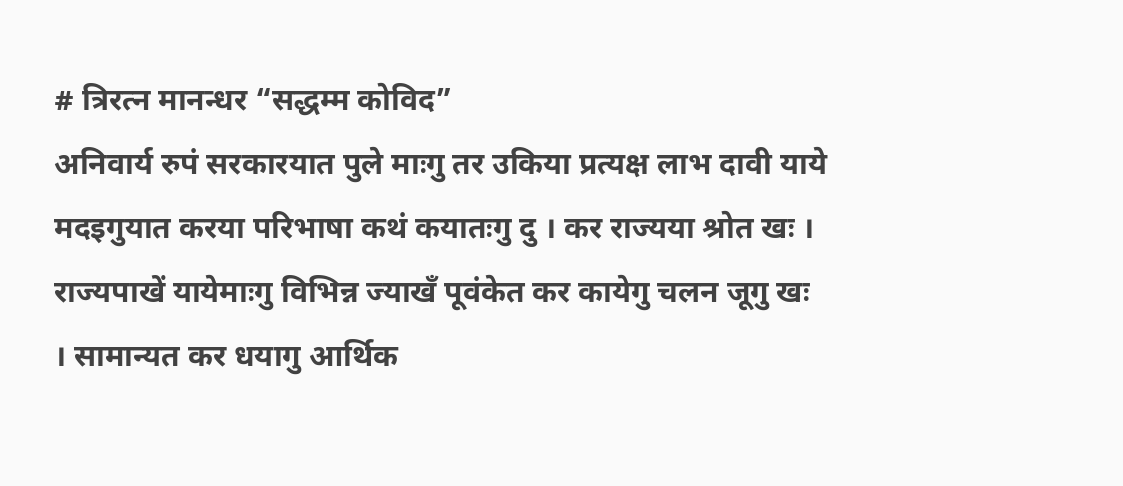# त्रिरत्न मानन्धर “सद्धम्म कोविद”
अनिवार्य रुपं सरकारयात पुले माःगु तर उकिया प्रत्यक्ष लाभ दावी याये मदइगुयात करया परिभाषा कथं कयातःगु दु । कर राज्यया श्रोत खः । राज्यपाखें यायेमाःगु विभिन्न ज्याखँ पूवंकेत कर कायेगु चलन जूगु खः । सामान्यत कर धयागु आर्थिक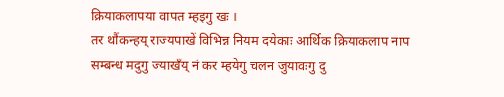क्रियाकलापया वापत म्हइगु खः ।
तर थौंकन्हय् राज्यपाखें विभिन्न नियम दयेकाः आर्थिक क्रियाकलाप नाप सम्बन्ध मदुगु ज्याखँय् नं कर म्हयेगु चलन जुयावःगु दु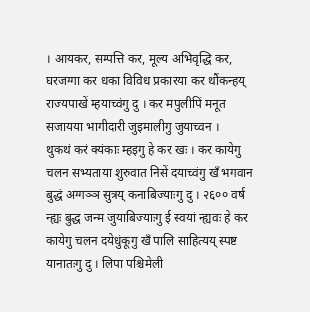। आयकर, सम्पत्ति कर, मूल्य अभिवृद्धि कर, घरजग्गा कर धका विविध प्रकारया कर थौंकन्हय् राज्यपाखें म्हयाच्वंगु दु । कर मपुलीपिं मनूत सजायया भागीदारी जुइमालीगु जुयाच्वन ।
थुकथं करं क्यंकाः म्हइगु हे कर खः । कर कायेगु चलन सभ्यताया शुरुवात निसें दयाच्वंगु खँ भगवान बुद्धं अग्गञ्ञ सुत्रय् कनाबिज्याःगु दु । २६०० वर्ष न्ह्यः बुद्ध जन्म जुयाबिज्याःगु ई स्वयां न्ह्यवः हे कर कायेगु चलन दयेधुंकूगु खँ पालि साहित्यय् स्पष्ट यानातःगु दु । लिपा पश्चिमेली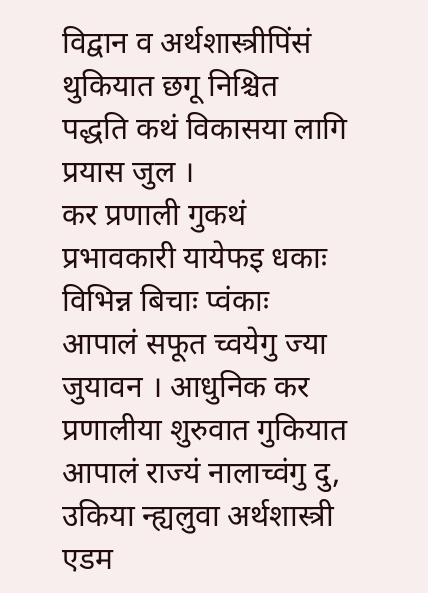विद्वान व अर्थशास्त्रीपिंसं थुकियात छगू निश्चित पद्धति कथं विकासया लागि प्रयास जुल ।
कर प्रणाली गुकथं प्रभावकारी यायेफइ धकाः विभिन्न बिचाः प्वंकाः आपालं सफूत च्वयेगु ज्या जुयावन । आधुनिक कर प्रणालीया शुरुवात गुकियात आपालं राज्यं नालाच्वंगु दु, उकिया न्ह्यलुवा अर्थशास्त्री एडम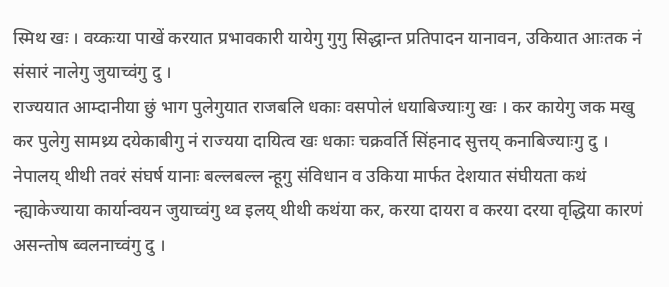स्मिथ खः । वय्कःया पाखें करयात प्रभावकारी यायेगु गुगु सिद्धान्त प्रतिपादन यानावन, उकियात आःतक नं संसारं नालेगु जुयाच्वंगु दु ।
राज्ययात आम्दानीया छुं भाग पुलेगुयात राजबलि धकाः वसपोलं धयाबिज्याःगु खः । कर कायेगु जक मखु कर पुलेगु सामथ्र्य दयेकाबीगु नं राज्यया दायित्व खः धकाः चक्रवर्ति सिंहनाद सुत्तय् कनाबिज्याःगु दु ।
नेपालय् थीथी तवरं संघर्ष यानाः बल्लबल्ल न्हूगु संविधान व उकिया मार्फत देशयात संघीयता कथं न्ह्याकेज्याया कार्यान्वयन जुयाच्वंगु थ्व इलय् थीथी कथंया कर, करया दायरा व करया दरया वृद्धिया कारणं असन्तोष ब्वलनाच्वंगु दु ।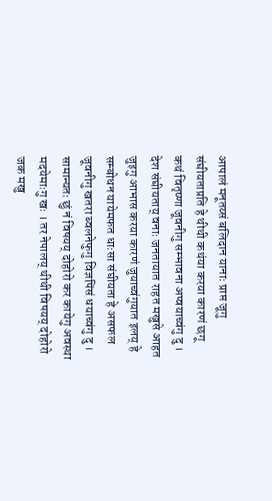आपालं मनूतय्सं बलिदान यानाः प्राप्त जूगु संघीयताप्रति हे थीथी कथंया करया कारणं छगू कथं वितृष्णा जूवनीगु सम्भावना अप्वयाच्वंगु दु ।
देश संघीयताय् वनाः जनतायात राहत मखुसे आहत जुइगु आभास करया कारणं जुयाच्वंगुयात इलय् हे सम्बोधन यायेमफत धाःसा संघीयता हे असफल जूवनीगु खतरा ब्वलनेफुगु विज्ञपिंसं धयाच्वंगु दु । सामान्यतः छुं नं विषयय् दोहोरो कर कायेगु अवस्था मदयेमाःगु खः । तर नेपालय् थीथी विषयय् दोहोरो जक मखु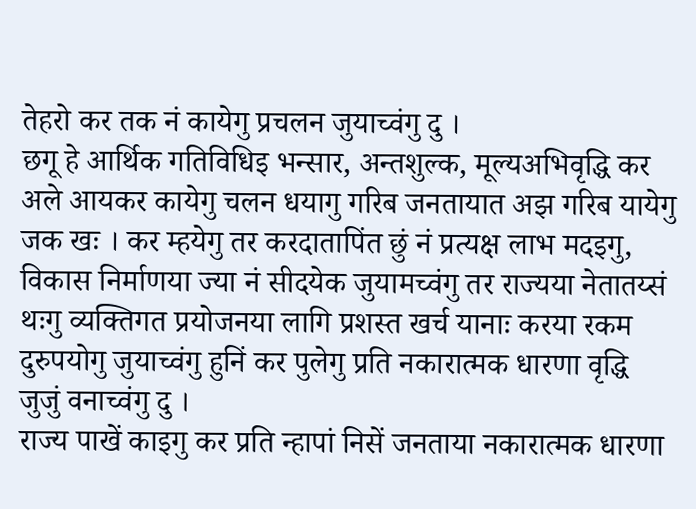तेहरो कर तक नं कायेगु प्रचलन जुयाच्वंगु दु ।
छगू हे आर्थिक गतिविधिइ भन्सार, अन्तशुल्क, मूल्यअभिवृद्धि कर अले आयकर कायेगु चलन धयागु गरिब जनतायात अझ गरिब यायेगु जक खः । कर म्हयेगु तर करदातापिंत छुं नं प्रत्यक्ष लाभ मदइगु, विकास निर्माणया ज्या नं सीदयेक जुयामच्वंगु तर राज्यया नेतातय्सं थःगु व्यक्तिगत प्रयोजनया लागि प्रशस्त खर्च यानाः करया रकम दुरुपयोगु जुयाच्वंगु हुनिं कर पुलेगु प्रति नकारात्मक धारणा वृद्धि जुजुं वनाच्वंगु दु ।
राज्य पाखें काइगु कर प्रति न्हापां निसें जनताया नकारात्मक धारणा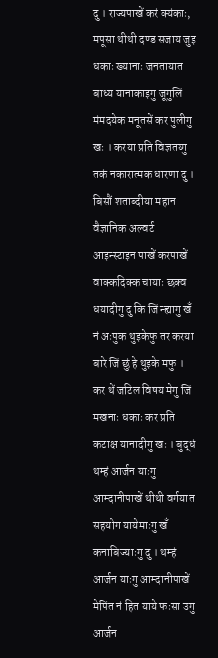दु । राज्यपाखें करं क्यंकाः, मपूसा थीथी दण्ड सजाय जुइ धकाः ख्यानाः जनतायात बाध्य यानाकाइगु जूगुलिं मंमदयेक मनूतसें कर पुलीगु खः । करया प्रति विज्ञतय्गु तकं नकारात्मक धारणा दु । बिसौं शताब्दीया महान वैज्ञानिक अल्वर्ट आइन्स्टाइन पाखें करपाखें वाक्कदिक्क चायाः छक्व धयादीगु दु कि जिं न्ह्यागु खँ नं अःपुक थुइकेफु तर करया बारे जिं छुं हे थुइके मफु ।
कर थें जटिल विषय मेगु जिं मखनाः धकाः कर प्रति कटाक्ष यानादीगु खः । बुद्धं थम्हं आर्जन याःगु आम्दानीपाखें थीथी वर्गयात सहयोग यायेमाःगु खँ कनाबिज्याःगु दु । थम्हं आर्जन याःगु आम्दानीपाखें मेपिंत नं हित याये फःसा उगु आर्जन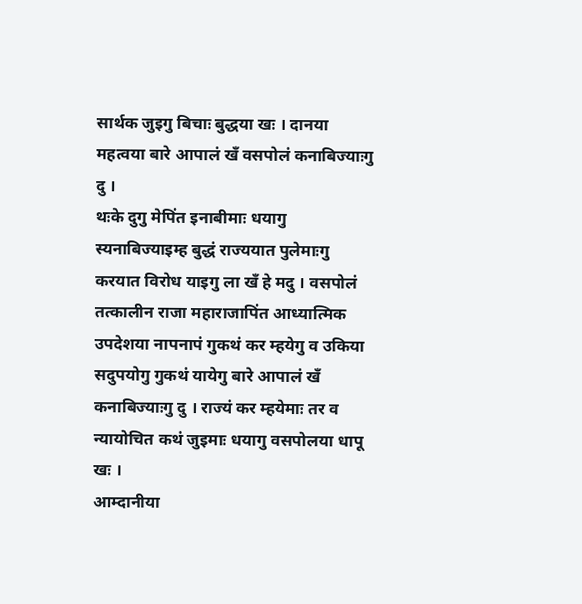सार्थक जुइगु बिचाः बुद्धया खः । दानया महत्वया बारे आपालं खँ वसपोलं कनाबिज्याःगु दु ।
थःके दुगु मेपिंत इनाबीमाः धयागु स्यनाबिज्याइम्ह बुद्धं राज्ययात पुलेमाःगु करयात विरोध याइगु ला खँ हे मदु । वसपोलं तत्कालीन राजा महाराजापिंत आध्यात्मिक उपदेशया नापनापं गुकथं कर म्हयेगु व उकिया सदुपयोगु गुकथं यायेगु बारे आपालं खँ कनाबिज्याःगु दु । राज्यं कर म्हयेमाः तर व न्यायोचित कथं जुइमाः धयागु वसपोलया धापू खः ।
आम्दानीया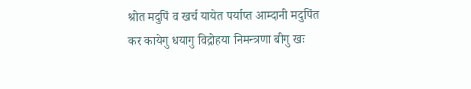श्रोत मदुपिं व खर्च यायेत पर्याप्त आम्दानी मदुपिंत कर कायेगु धयागु विद्रोहया निमन्त्रणा बीगु खः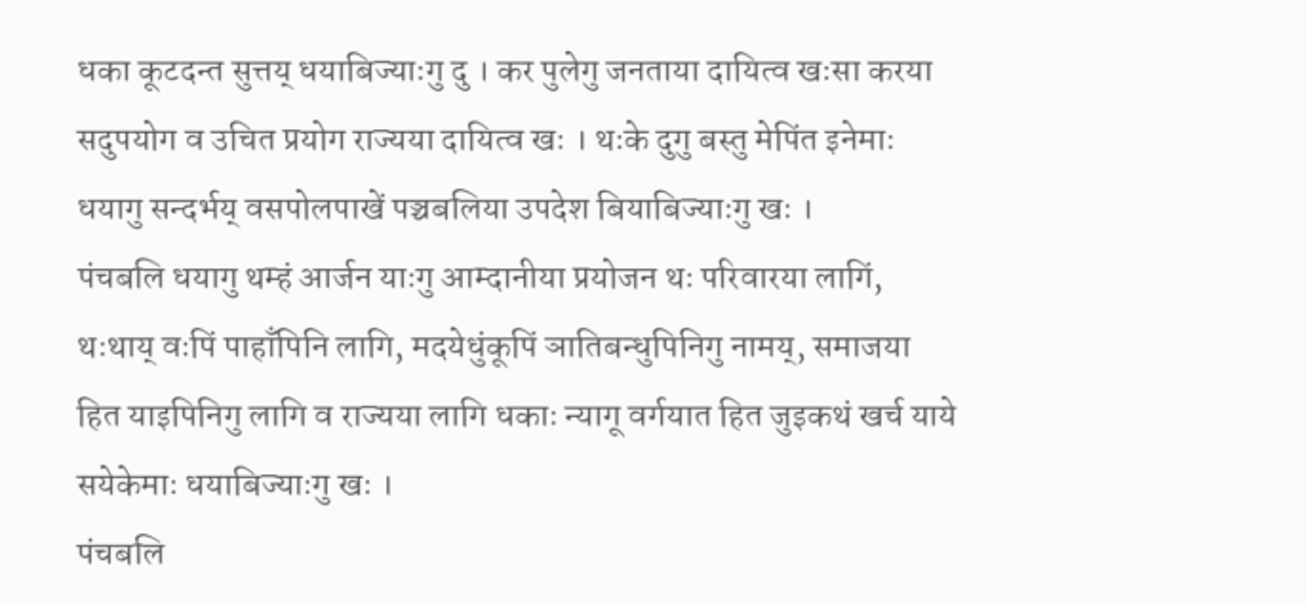धका कूटदन्त सुत्तय् धयाबिज्याःगु दु । कर पुलेगु जनताया दायित्व खःसा करया सदुपयोग व उचित प्रयोग राज्यया दायित्व खः । थःके दुगु बस्तु मेपिंत इनेमाः धयागु सन्दर्भय् वसपोलपाखें पञ्चबलिया उपदेश बियाबिज्याःगु खः ।
पंचबलि धयागु थम्हं आर्जन याःगु आम्दानीया प्रयोजन थः परिवारया लागिं, थःथाय् वःपिं पाहाँपिनि लागि, मदयेधुंकूपिं ञातिबन्धुपिनिगु नामय्, समाजया हित याइपिनिगु लागि व राज्यया लागि धकाः न्यागू वर्गयात हित जुइकथं खर्च याये सयेकेमाः धयाबिज्याःगु खः ।
पंचबलि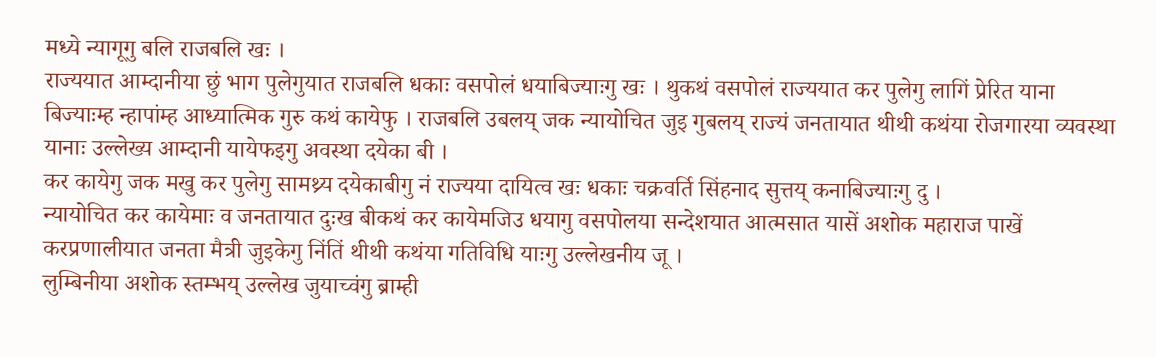मध्ये न्यागूगु बलि राजबलि खः ।
राज्ययात आम्दानीया छुं भाग पुलेगुयात राजबलि धकाः वसपोलं धयाबिज्याःगु खः । थुकथं वसपोलं राज्ययात कर पुलेगु लागिं प्रेरित याना बिज्याःम्ह न्हापांम्ह आध्यात्मिक गुरु कथं कायेफु । राजबलि उबलय् जक न्यायोचित जुइ गुबलय् राज्यं जनतायात थीथी कथंया रोजगारया व्यवस्था यानाः उल्लेख्य आम्दानी यायेफइगु अवस्था दयेका बी ।
कर कायेगु जक मखु कर पुलेगु सामथ्र्य दयेकाबीगु नं राज्यया दायित्व खः धकाः चक्रवर्ति सिंहनाद सुत्तय् कनाबिज्याःगु दु ।
न्यायोचित कर कायेमाः व जनतायात दुःख बीकथं कर कायेमजिउ धयागु वसपोलया सन्देशयात आत्मसात यासें अशोक महाराज पाखें करप्रणालीयात जनता मैत्री जुइकेगु निंतिं थीथी कथंया गतिविधि याःगु उल्लेखनीय जू ।
लुम्बिनीया अशोक स्तम्भय् उल्लेख जुयाच्वंगु ब्राम्ही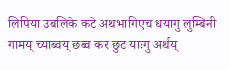लिपिया उबलिके कटे अथभागिएच धयागु लुम्बिनी गामय् च्याब्वय् छब्व कर छुट याःगु अर्थय्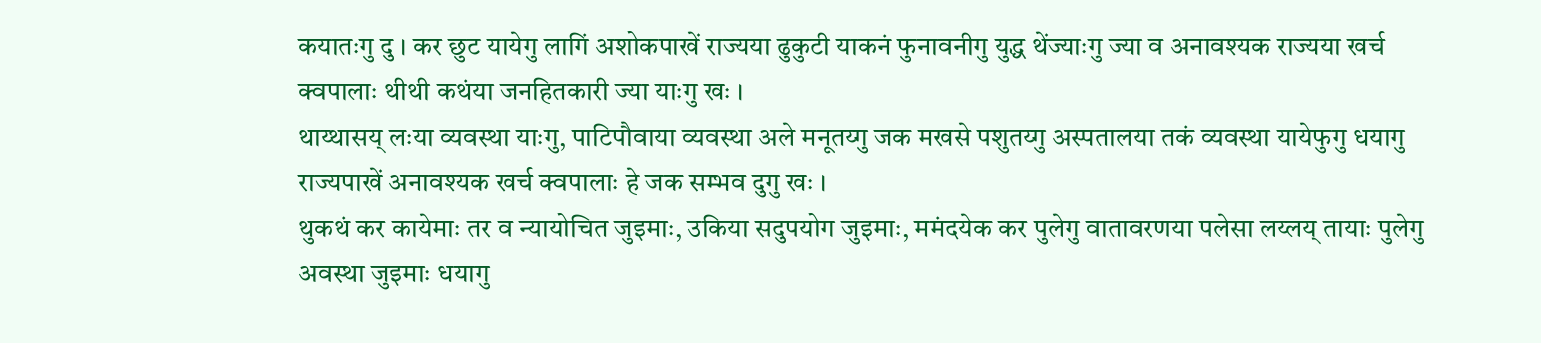कयातःगु दु । कर छुट यायेगु लागिं अशोकपाखें राज्यया ढुकुटी याकनं फुनावनीगु युद्ध थेंज्याःगु ज्या व अनावश्यक राज्यया खर्च क्वपालाः थीथी कथंया जनहितकारी ज्या याःगु खः ।
थाय्थासय् लःया व्यवस्था याःगु, पाटिपौवाया व्यवस्था अले मनूतय्गु जक मखसे पशुतय्गु अस्पतालया तकं व्यवस्था यायेफुगु धयागु राज्यपाखें अनावश्यक खर्च क्वपालाः हे जक सम्भव दुगु खः ।
थुकथं कर कायेमाः तर व न्यायोचित जुइमाः, उकिया सदुपयोग जुइमाः, ममंदयेक कर पुलेगु वातावरणया पलेसा लय्लय् तायाः पुलेगु अवस्था जुइमाः धयागु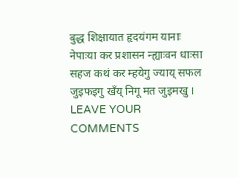बुद्ध शिक्षायात हृदयंगम यानाः नेपाःया कर प्रशासन न्ह्याःवन धाःसा सहज कथं कर म्हयेगु ज्याय् सफल जुइफइगु खँय् निगू मत जुइमखु ।
LEAVE YOUR COMMENTS